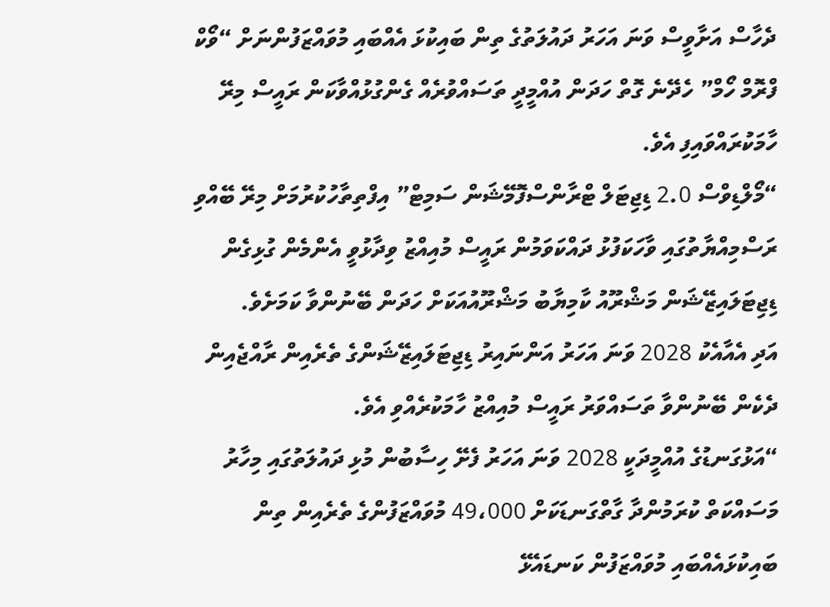ދެހާސް އަށާވީސް ވަނަ އަހަރު ދައުލަތުގެ ތިން ބައިކުޅަ އެއްބައި މުވައްޒަފުންނަށް “ވޯކް ފްރޮމް ހޯމް” ހެދޭނެ ގޮތް ހަދަން އުއްމީދީ ތަސައްވުރެއް ގެންގުޅުއްވާކަން ރައީސް މިރޭ ހާމަކުރައްވައިފި އެވެ.
“މޯލްޑިވްސް 2.0 ޑިޖިޓަލް ޓްރާންސްފޮމޭޝަން ސަމިޓް” އިފްތިތާހުކުރުމަށް މިރޭ ބޭއްވި ރަސްމިއްޔާތުގައި ވާހަކަފުޅު ދައްކަވަމުން ރައީސް މުއިއްޒު ވިދާޅުވީ އެންމެން ގުޅިގެން ޑިޖިޓަލައިޒޭޝަން މަޝްރޫއު ކާމިޔާބު މަޝްރޫއުއަކަށް ހަދަން ބޭނުންވާ ކަމަށެވެ.
އަދި އެއާއެކު 2028 ވަނަ އަހަރު އަންނައިރު ޑިޖިޓަލައިޒޭޝަންގެ ތެރެއިން ރާއްޖެއިން ދެކެން ބޭނުންވާ ތަސައްވަރު ރައީސް މުއިއްޒު ހާމަކުރެއްވި އެވެ.
“އަޅުގަނޑުގެ އުއްމީދަކީ 2028 ވަނަ އަހަރު ފެށޭ ހިސާބުން މުޅި ދައުލަތުގައި މިހާރު މަސައްކަތް ކުރަމުންދާ ގާތްގަނޑަކަށް 49،000 މުވައްޒަފުންގެ ތެރެއިން ތިން ބައިކުޅައެއްބައި މުވައްޒަފުން ކަނޑައެޅޭ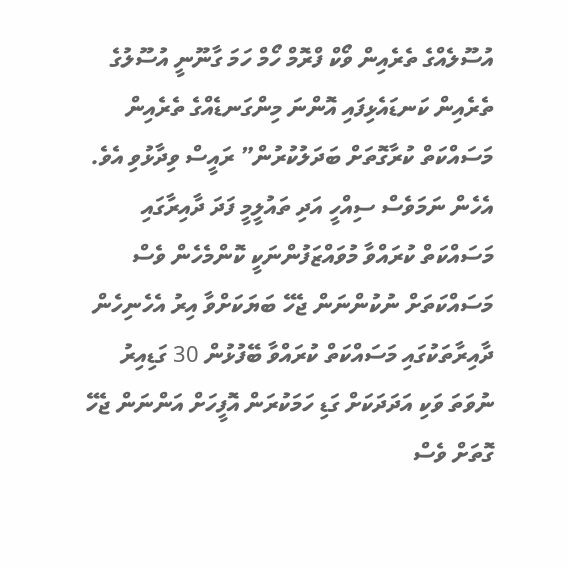އުސޫލެއްގެ ތެރެއިން ވޯކް ފްރޮމް ހޯމް ހަމަ ގާނޫނީ އުސޫލުގެ ތެރެއިން ކަނޑައެޅިފައި އޮންނަ މިންގަނޑެއްގެ ތެރެއިން މަސައްކަތް ކުރާގޮތަށް ބަދަލުކުރުން” ރައީސް ވިދާޅުވި އެވެ.
އެހެން ނަމަވެސް ސިއްހީ އަދި ތައުލީމީ ފަދަ ދާއިރާގައި މަސައްކަތް ކުރައްވާ މުވައްޒަފުންނަކީ ކޮންމެހެން ވެސް މަސައްކަތަށް ނުކުންނަން ޖެހޭ ބަޔަކަށްވާ އިރު އެހެނިހެން ދާއިރާތަކުގައި މަސައްކަތް ކުރައްވާ ބޭފުޅުން 30 ގަޑިއިރު ނުވަތަ ވަކި އަދަދަކަށް ގަޑި ހަމަކުރަން އޮފީހަށް އަންނަން ޖެހޭ ގޮތަށް ވެސް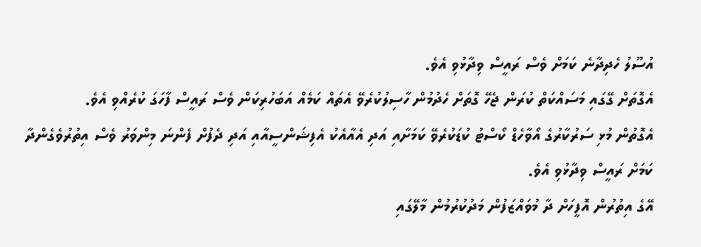އުސޫލު ހެދިދާނެ ކަމަށް ވެސް ރައީސް ވިދާޅުވި އެވެ.
އެގޮތަށް ގޭގައި މަސައްކަތް ކުރަން ޖެހޭ ގޮތަށް ހެދުމުން ހާސިލުކުރެވޭ އެތައް ކަމެއް އަބަހުރިކަން ވެސް ރައީސް ފާހަގަ ކުރެއްވި އެވެ.
އެގޮތުން މުޅި ސަރުކާރުގެ އޯވާހެޑް ކޯސްޓު ކުޑަކުރެވޭ ކަމަށާއި އަދި އެއާއެކު އެފިޝަންސީއާއި އަދި ދެފުށް ފެންނަ މިންވަރު ވެސް އިތުރުވެގެންދާ ކަމަށް ރައީސް ވިދާޅުވި އެވެ.
އޭގެ އިތުރުން އޮފީހަށް ދާ މުވައްޒަފުން މަދުކުރުމުން މާލޭގައި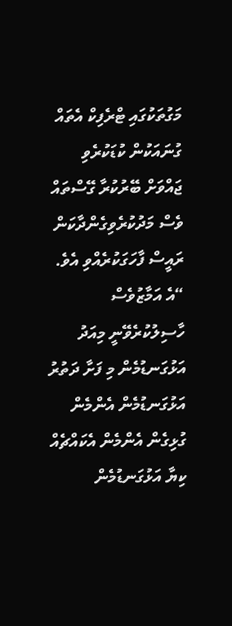މަގުތަކުގައި ޓްރެފިކް އެތައް ގުނައަކުން ކުޑަކުރެވި ޖައްވަށް ބޭރުކުރާ ގޭސްތައް ވެސް މަދުކުރެވިގެންދާކަން ރައީސް ފާހަގަކުރެއްވި އެވެ.
“އެ އަމާޒުވެސް ހާސިލުކުރެވޭނީ މިއަދު އަޅުގަނޑުމެން މި ފަށާ ދަތުރު އަޅުގަނޑުމެން އެންމެން ގުޅިގެން އެންމެން އެކައްޗެއް ކިޔާ އަޅުގަނޑުމެން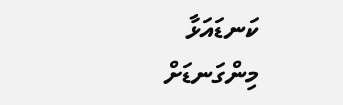ކަނޑައަޅާ މިންގަނޑަށް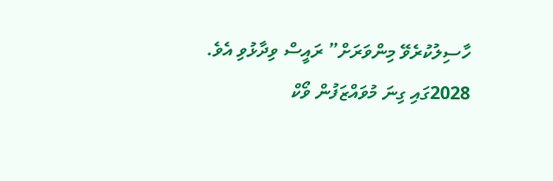ހާސިލުކުރެވޭ މިންވަރަށް” ރައީސް ވިދާޅުވި އެވެ.
2028ގައި ގިނަ މުވައްޒަފުން ވޯކް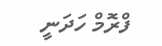ފްރޮމް ހަދަނީ